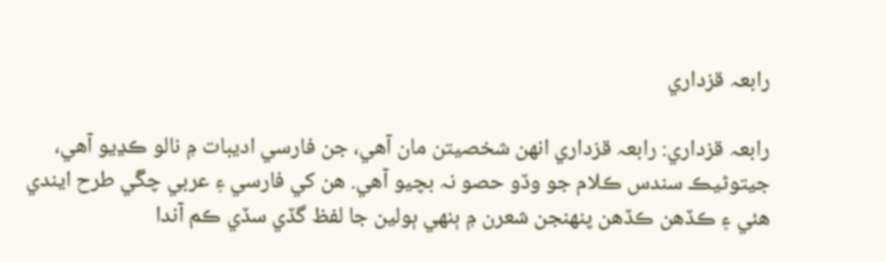رابعہ قزداري

رابعہ قزداري: رابعہ قزداري انهن شخصيتن مان آهي، جن فارسي اديبات ۾ نالو ڪڍيو آهي، جيتوڻيڪ سندس ڪلام جو وڏو حصو نہ بچيو آهي. هن کي فارسي ۽ عربي چڱي طرح ايندي هئي ۽ ڪڏهن ڪڏهن پنهنجن شعرن ۾ ٻنهي ٻولين جا لفظ گڏي سڏي ڪم آندا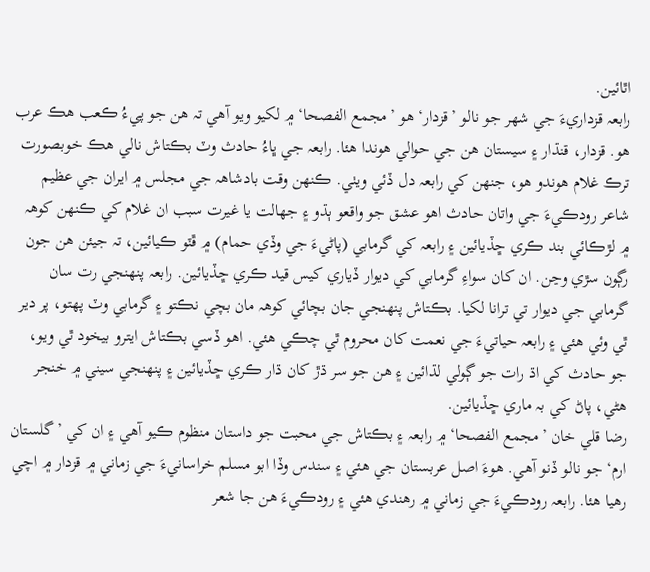اٿائين.
رابعہ قزداريءَ جي شھر جو نالو ’قزدار‘ هو ’مجمع الفصحا‘ ۾ لکيو ويو آهي تہ هن جو پيءُ ڪعب هڪ عرب هو. قزدار، قنڌار ۽ سيستان هن جي حوالي هوندا هئا. رابعہ جي ڀاءُ حادث وٽ بڪتاش نالي هڪ خوبصورت ترڪ غلام هوندو هو، جنهن کي رابعہ دل ڏئي ويٺي. ڪنهن وقت بادشاھہ جي مجلس ۾ ايران جي عظيم شاعر رودڪيءَ جي واتان حادث اهو عشق جو واقعو ٻڌو ۽ جھالت يا غيرت سبب ان غلام کي ڪنهن کوھہ ۾ لڙڪائي بند ڪري ڇڏيائين ۽ رابعہ کي گرمابي (پاڻيءَ جي وڏي حمام) ۾ ڦٽو ڪيائين، تہ جيئن هن جون رڳون سڙي وڃن. ان کان سواءِ گرمابي کي ديوار ڏياري کيس قيد ڪري ڇڏيائين. رابعہ پنھنجي رت سان گرمابي جي ديوار تي ترانا لکيا. بڪتاش پنھنجي جان بچائي کوھہ مان بچي نڪتو ۽ گرمابي وٽ پهتو، پر دير ٿي وئي هئي ۽ رابعہ حياتيءَ جي نعمت کان محروم ٿي چڪي هئي. اهو ڏسي بڪتاش ايترو بيخود ٿي ويو، جو حادث کي اڌ رات جو ڳولي لڌائين ۽ هن جو سر ڌڙ کان ڌار ڪري ڇڏيائين ۽ پنھنجي سيني ۾ خنجر هڻي، پاڻ کي بہ ماري ڇڏيائين.
رضا قلي خان ’مجمع الفصحا‘ ۾ رابعہ ۽ بڪتاش جي محبت جو داستان منظوم ڪيو آهي ۽ ان کي ’گلستان ارم‘ جو نالو ڏنو آهي. هوءَ اصل عربستان جي هئي ۽ سندس وڏا ابو مسلم خراسانيءَ جي زماني ۾ قزدار ۾ اچي رهيا هئا. رابعہ رودڪيءَ جي زماني ۾ رهندي هئي ۽ رودڪيءَ هن جا شعر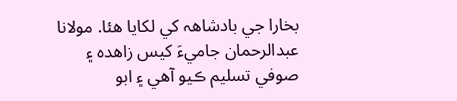بخارا جي بادشاھہ کي لکايا هئا. مولانا عبدالرحمان جاميءَ کيس زاهده ۽ صوفي تسليم ڪيو آهي ۽ ابو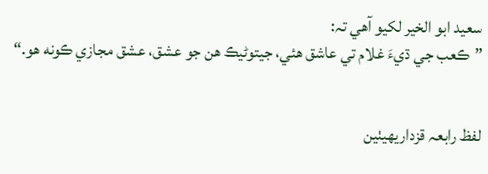سعيد ابو الخير لکيو آهي تہ:
”ڪعب جي ڌيءَ غلام تي عاشق هئي، جيتوڻيڪ هن جو عشق، عشق مجازي ڪونه هو.“


لفظ رابعہ قزداريھيٺين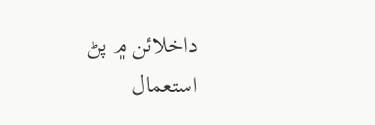داخلائن ۾ پڻ استعمال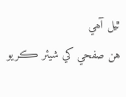ٿيل آھي
هن صفحي کي شيئر ڪريو